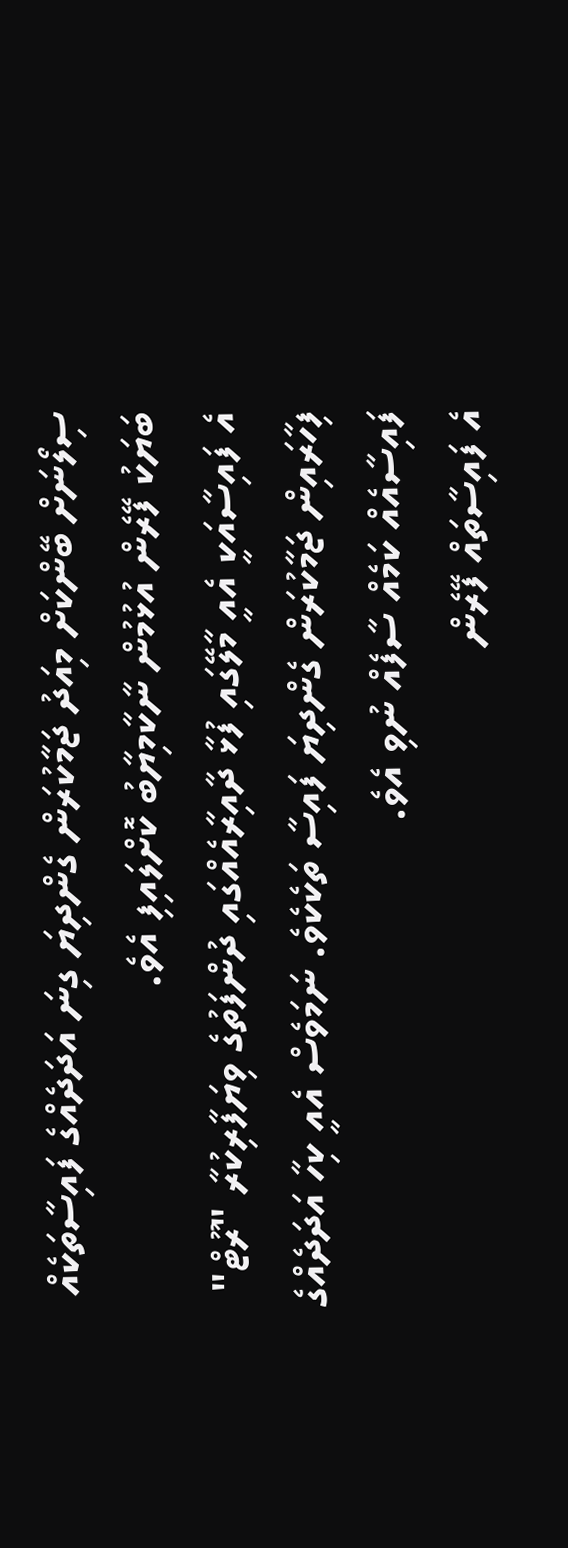ސިލޯނަށް ބޭންކަށް މިއަދު ޖަމާކުރަން ގެންދިޔަ ގިނަ އަދަދެއްގެ ފައިސާތަކެއް ބަޔަކު ފޭރެން އުޅުމުން ނާކާމިޔާބު ކޮށްލައިފި އެވެ.
އެ ފައިސާއަކީ އެއީ މާލޭގައި ފުޅާ ދާއިރާއެއްގައި ދުންފަތުގެ ވިޔަފާރިކުރާ "ރޫޓް" ފިހާރައިން ޖަމާކުރަން ގެންދިޔަ ފައިސާ ތަކެކެވެ. ނަމަވެސް އެއީ ކިހާ އަދަދެއްގެ ފައިސާއެއް ކަމެއް ސާފެއް ނުވި އެވެ.
އެ ފައިސާތައް ފޭރެން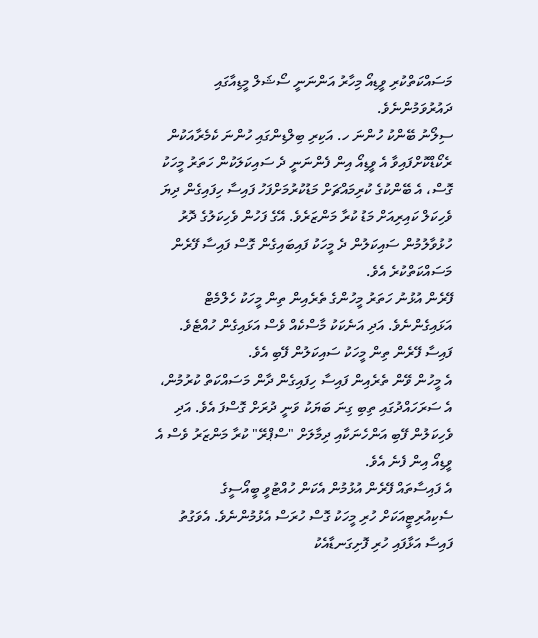މަސައްކަތްކުރި ވީޑިއޯ މިހާރު އަންނަނީ ސޯޝަލް މީޑިއާގައި ދައުރުވަމުންނެވެ.
ސިލޯނު ބޭންކު ހުންނަ ހ. އަކިރި ބިލްޑިންގައި ހުންނަ ކެމެރާއަކުން ރެކޯޑްކޮށްފައިވާ އެ ވީޑިއޯ އިން ފެންނަނީ ދެ ސައިކަލަކުން ހަތަރު މީހަކު ގޮސް، އެ ބޭންކުގެ ކުރިމައްޗަށް މަޑުކުރުމަށްފަހު ފައިސާ ހިފައިގެން ދިޔަ ވެހިކަލް ކައިރިއަށް މަޑު ކުރާ މަންޒަރެވެ. އޭގެ ފަހުން ވެހިކަލުގެ ދޮރު ހުޅުވާލުމުން ސައިކަލުން ދެ މީހަކު ފައިބައިގެން ގޮސް ފައިސާ ފޭރެން މަސައްކަތްކުރެ އެވެ.
ފޭރެން އުޅުނު ހަތަރު މީހުންގެ ތެރެއިން ތިން މީހަކު ހެލްމެޓް އަޅައިގެންނެވެ. އަދި އަނެކަކު މާސްކެއް ވެސް އަޅައިގެން ހުއްޓެވެ. ފައިސާ ފޭރެން ތިން މީހަކު ސައިކަލުން ފޭބި އެވެ.
އެ މީހުން ވޭން ތެރެއިން ފައިސާ ހިފައިގެން ދާން މަސައްކަތް ކުރުމުން، އެ ސަރަހައްދުގައި ތިބި ގިނަ ބަޔަކު ވަނީ ދުރަށް ގޮސްފަ އެވެ. އަދި ވެހިކަލުން ފޭބި އަންހެނަކާއި ދިމާލަށް "ސްޕްރޭ" ކުރާ މަންޒަރު ވެސް އެ ވީޑިއޯ އިން ފެނެ އެވެ.
އެ ފައިސާތައް ފޭރެން އުޅުމުން އެކަން ހުއްޓުވީ ބީއޯސީގެ ސެކިއުރިޓީއަކަށް ހުރި މީހަކު ގޮސް ހުރަސް އެޅުމުންނެވެ. އެވަގުތު ފައިސާ އަޅާފައި ހުރި ފޮށިގަނޑާއެކު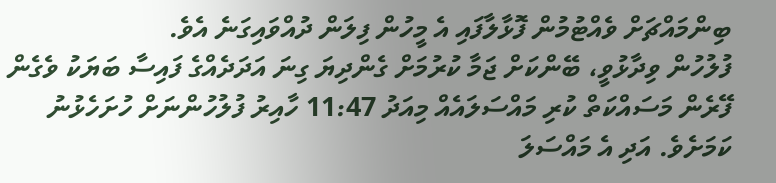ބިންމައްޗަށް ވެއްޓުމުން ފޮޅާލާފައި އެ މީހުން ފިލަން ދުއްވައިގަނެ އެވެ.
ފުލުހުން ވިދާޅުވީ، ބޭންކަށް ޖަމާ ކުރުމަށް ގެންދިޔަ ގިނަ އަދަދެއްގެ ފައިސާ ބަޔަކު ވެގެން ފޭރެން މަސައްކަތް ކުރި މައްސަލައެއް މިއަދު 11:47 ހާއިރު ފުލުހުންނަށް ހުށަހެޅުނު ކަމަށެވެ. އަދި އެ މައްސަލަ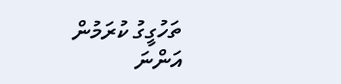ތަހުގީގު ކުރަމުން އަންނަ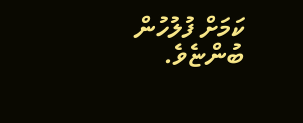ކަމަށް ފުލުހުން ބުންޏެވެ.